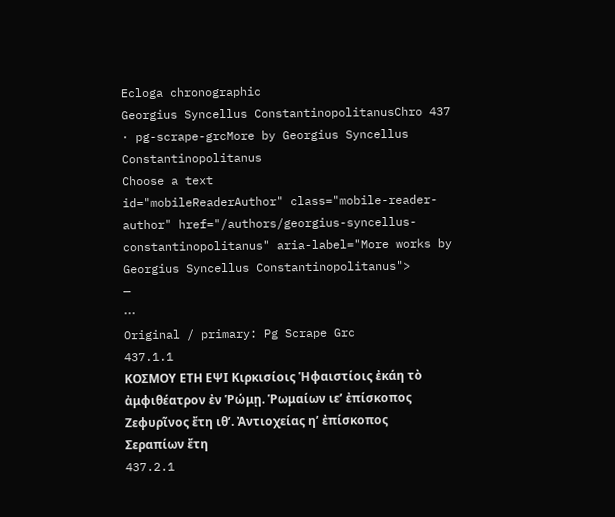Ecloga chronographic
Georgius Syncellus ConstantinopolitanusChro 437 · pg-scrape-grcMore by Georgius Syncellus Constantinopolitanus
Choose a text
id="mobileReaderAuthor" class="mobile-reader-author" href="/authors/georgius-syncellus-constantinopolitanus" aria-label="More works by Georgius Syncellus Constantinopolitanus">
—
⋯
Original / primary: Pg Scrape Grc
437.1.1
ΚΟΣΜΟΥ ΕΤΗ ΕΨΙ Κιρκισίοις Ἡφαιστίοις ἐκάη τὸ ἀμφιθέατρον ἐν Ῥώμῃ. Ῥωμαίων ιεʹ ἐπίσκοπος Ζεφυρῖνος ἔτη ιθʹ. Ἀντιοχείας ηʹ ἐπίσκοπος Σεραπίων ἔτη
437.2.1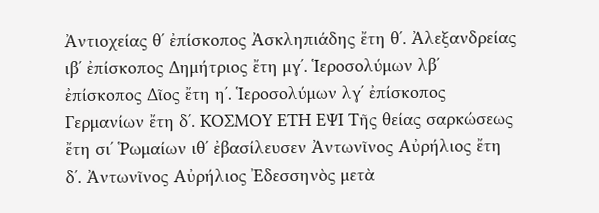Ἀντιοχείας θʹ ἐπίσκοπος Ἀσκληπιάδης ἔτη θʹ. Ἀλεξανδρείας ιβʹ ἐπίσκοπος Δημήτριος ἔτη μγʹ. Ἱεροσολύμων λβʹ ἐπίσκοπος Δῖος ἔτη ηʹ. Ἱεροσολύμων λγʹ ἐπίσκοπος Γερμανίων ἔτη δʹ. ΚΟΣΜΟΥ ΕΤΗ ΕΨΙ Τῆς θείας σαρκώσεως ἔτη σιʹ Ῥωμαίων ιθʹ ἐβασίλευσεν Ἀντωνῖνος Αὐρήλιος ἔτη δʹ. Ἀντωνῖνος Αὐρήλιος Ἐδεσσηνὸς μετὰ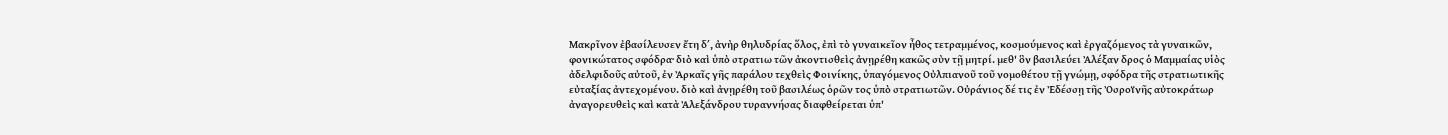Μακρῖνον ἐβασίλευσεν ἔτη δʹ, ἀνὴρ θηλυδρίας ὅλος, ἐπὶ τὸ γυναικεῖον ἦθος τετραμμένος, κοσμούμενος καὶ ἐργαζόμενος τὰ γυναικῶν, φονικώτατος σφόδρα· διὸ καὶ ὑπὸ στρατιω τῶν ἀκοντισθεὶς ἀνῃρέθη κακῶς σὺν τῇ μητρί. μεθ' ὃν βασιλεύει Ἀλέξαν δρος ὁ Μαμμαίας υἱὸς ἀδελφιδοῦς αὐτοῦ, ἐν Ἀρκαῖς γῆς παράλου τεχθεὶς Φοινίκης, ὑπαγόμενος Οὐλπιανοῦ τοῦ νομοθέτου τῇ γνώμῃ, σφόδρα τῆς στρατιωτικῆς εὐταξίας ἀντεχομένου. διὸ καὶ ἀνῃρέθη τοῦ βασιλέως ὁρῶν τος ὑπὸ στρατιωτῶν. Οὐράνιος δέ τις ἐν Ἐδέσσῃ τῆς Ὀσροϊνῆς αὐτοκράτωρ ἀναγορευθεὶς καὶ κατὰ Ἀλεξάνδρου τυραννήσας διαφθείρεται ὑπ'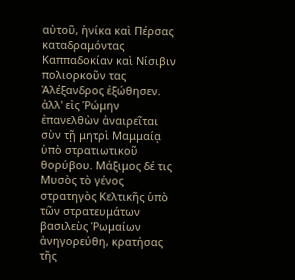αὐτοῦ, ἡνίκα καὶ Πέρσας καταδραμόντας Καππαδοκίαν καὶ Νίσιβιν πολιορκοῦν τας Ἀλέξανδρος ἐξώθησεν. ἀλλ' εἰς Ῥώμην ἐπανελθὼν ἀναιρεῖται σὺν τῇ μητρὶ Μαμμαίᾳ ὑπὸ στρατιωτικοῦ θορύβου. Μάξιμος δέ τις Μυσὸς τὸ γένος στρατηγὸς Κελτικῆς ὑπὸ τῶν στρατευμάτων βασιλεὺς Ῥωμαίων ἀνηγορεύθη, κρατήσας τῆς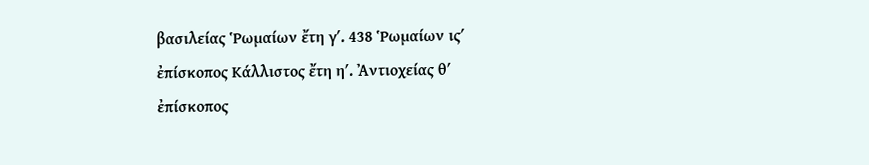βασιλείας Ῥωμαίων ἔτη γʹ. 438 Ῥωμαίων ιςʹ ἐπίσκοπος Κάλλιστος ἔτη ηʹ. Ἀντιοχείας θʹ ἐπίσκοπος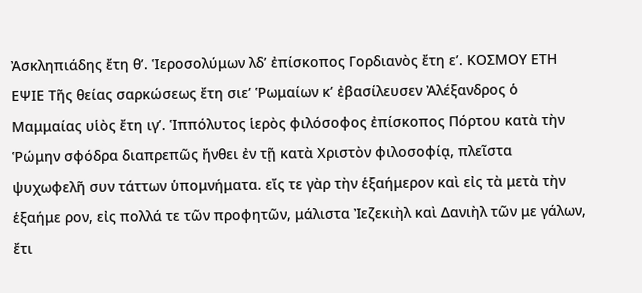Ἀσκληπιάδης ἔτη θʹ. Ἱεροσολύμων λδʹ ἐπίσκοπος Γορδιανὸς ἔτη εʹ. ΚΟΣΜΟΥ ΕΤΗ ΕΨΙΕ Τῆς θείας σαρκώσεως ἔτη σιεʹ Ῥωμαίων κʹ ἐβασίλευσεν Ἀλέξανδρος ὁ Μαμμαίας υἱὸς ἔτη ιγʹ. Ἱππόλυτος ἱερὸς φιλόσοφος ἐπίσκοπος Πόρτου κατὰ τὴν Ῥώμην σφόδρα διαπρεπῶς ἤνθει ἐν τῇ κατὰ Χριστὸν φιλοσοφίᾳ, πλεῖστα ψυχωφελῆ συν τάττων ὑπομνήματα. εἴς τε γὰρ τὴν ἑξαήμερον καὶ εἰς τὰ μετὰ τὴν ἑξαήμε ρον, εἰς πολλά τε τῶν προφητῶν, μάλιστα Ἰεζεκιὴλ καὶ Δανιὴλ τῶν με γάλων, ἔτι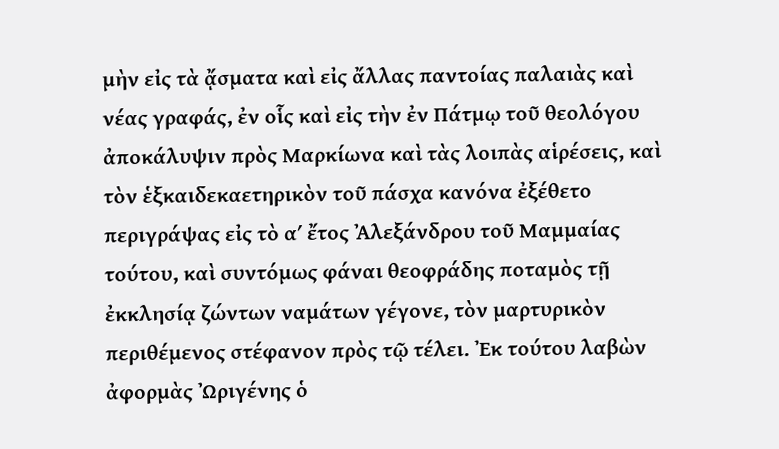μὴν εἰς τὰ ᾄσματα καὶ εἰς ἄλλας παντοίας παλαιὰς καὶ νέας γραφάς, ἐν οἷς καὶ εἰς τὴν ἐν Πάτμῳ τοῦ θεολόγου ἀποκάλυψιν πρὸς Μαρκίωνα καὶ τὰς λοιπὰς αἱρέσεις, καὶ τὸν ἑξκαιδεκαετηρικὸν τοῦ πάσχα κανόνα ἐξέθετο περιγράψας εἰς τὸ αʹ ἔτος Ἀλεξάνδρου τοῦ Μαμμαίας τούτου, καὶ συντόμως φάναι θεοφράδης ποταμὸς τῇ ἐκκλησίᾳ ζώντων ναμάτων γέγονε, τὸν μαρτυρικὸν περιθέμενος στέφανον πρὸς τῷ τέλει. Ἐκ τούτου λαβὼν ἀφορμὰς Ὠριγένης ὁ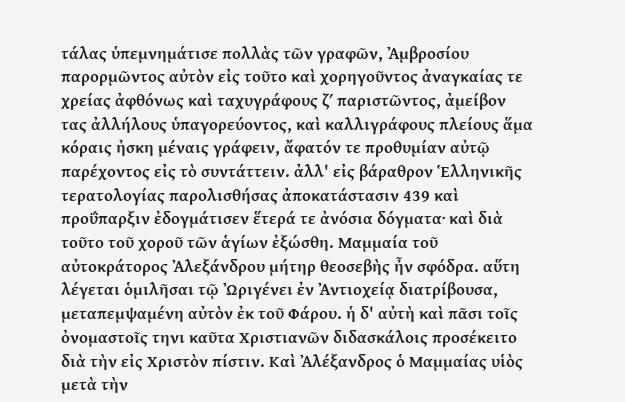τάλας ὑπεμνημάτισε πολλὰς τῶν γραφῶν, Ἀμβροσίου παρορμῶντος αὐτὸν εἰς τοῦτο καὶ χορηγοῦντος ἀναγκαίας τε χρείας ἀφθόνως καὶ ταχυγράφους ζʹ παριστῶντος, ἀμείβον τας ἀλλήλους ὑπαγορεύοντος, καὶ καλλιγράφους πλείους ἅμα κόραις ἠσκη μέναις γράφειν, ἄφατόν τε προθυμίαν αὐτῷ παρέχοντος εἰς τὸ συντάττειν. ἀλλ' εἰς βάραθρον Ἑλληνικῆς τερατολογίας παρολισθήσας ἀποκατάστασιν 439 καὶ προΰπαρξιν ἐδογμάτισεν ἕτερά τε ἀνόσια δόγματα· καὶ διὰ τοῦτο τοῦ χοροῦ τῶν ἁγίων ἐξώσθη. Μαμμαία τοῦ αὐτοκράτορος Ἀλεξάνδρου μήτηρ θεοσεβὴς ἦν σφόδρα. αὕτη λέγεται ὁμιλῆσαι τῷ Ὠριγένει ἐν Ἀντιοχείᾳ διατρίβουσα, μεταπεμψαμένη αὐτὸν ἐκ τοῦ Φάρου. ἡ δ' αὐτὴ καὶ πᾶσι τοῖς ὀνομαστοῖς τηνι καῦτα Χριστιανῶν διδασκάλοις προσέκειτο διὰ τὴν εἰς Χριστὸν πίστιν. Καὶ Ἀλέξανδρος ὁ Μαμμαίας υἱὸς μετὰ τὴν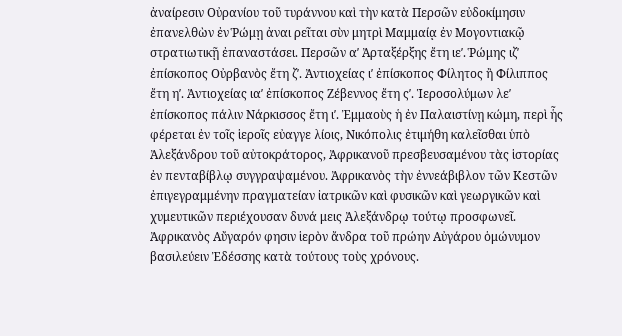ἀναίρεσιν Οὐρανίου τοῦ τυράννου καὶ τὴν κατὰ Περσῶν εὐδοκίμησιν ἐπανελθὼν ἐν Ῥώμῃ ἀναι ρεῖται σὺν μητρὶ Μαμμαίᾳ ἐν Μογοντιακῷ στρατιωτικῇ ἐπαναστάσει. Περσῶν αʹ Ἀρταξέρξης ἔτη ιεʹ. Ῥώμης ιζʹ ἐπίσκοπος Οὐρβανὸς ἔτη ζʹ. Ἀντιοχείας ιʹ ἐπίσκοπος Φίλητος ἢ Φίλιππος ἔτη ηʹ. Ἀντιοχείας ιαʹ ἐπίσκοπος Ζέβεννος ἔτη ςʹ. Ἱεροσολύμων λεʹ ἐπίσκοπος πάλιν Νάρκισσος ἔτη ιʹ. Ἐμμαοὺς ἡ ἐν Παλαιστίνῃ κώμη, περὶ ἧς φέρεται ἐν τοῖς ἱεροῖς εὐαγγε λίοις, Νικόπολις ἐτιμήθη καλεῖσθαι ὑπὸ Ἀλεξάνδρου τοῦ αὐτοκράτορος, Ἀφρικανοῦ πρεσβευσαμένου τὰς ἱστορίας ἐν πενταβίβλῳ συγγραψαμένου. Ἀφρικανὸς τὴν ἐννεάβιβλον τῶν Κεστῶν ἐπιγεγραμμένην πραγματείαν ἰατρικῶν καὶ φυσικῶν καὶ γεωργικῶν καὶ χυμευτικῶν περιέχουσαν δυνά μεις Ἀλεξάνδρῳ τούτῳ προσφωνεῖ. Ἀφρικανὸς Αὔγαρόν φησιν ἱερὸν ἄνδρα τοῦ πρώην Αὐγάρου ὁμώνυμον βασιλεύειν Ἐδέσσης κατὰ τούτους τοὺς χρόνους.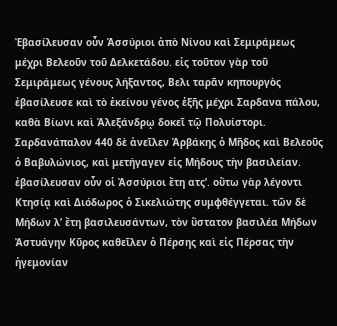Ἐβασίλευσαν οὖν Ἀσσύριοι ἀπὸ Νίνου καὶ Σεμιράμεως μέχρι Βελεοῦν τοῦ Δελκετάδου. εἰς τοῦτον γὰρ τοῦ Σεμιράμεως γένους λήξαντος, Βελι ταρᾶν κηπουργὸς ἐβασίλευσε καὶ τὸ ἐκείνου γένος ἑξῆς μέχρι Σαρδανα πάλου, καθὰ Βίωνι καὶ Ἀλεξάνδρῳ δοκεῖ τῷ Πολυίστορι. Σαρδανάπαλον 440 δὲ ἀνεῖλεν Ἀρβάκης ὁ Μῆδος καὶ Βελεοῦς ὁ Βαβυλώνιος, καὶ μετήγαγεν εἰς Μήδους τὴν βασιλείαν. ἐβασίλευσαν οὖν οἱ Ἀσσύριοι ἔτη ατςʹ. οὕτω γὰρ λέγοντι Κτησίᾳ καὶ Διόδωρος ὁ Σικελιώτης συμφθέγγεται. τῶν δὲ Μήδων λʹ ἔτη βασιλευσάντων, τὸν ὕστατον βασιλέα Μήδων Ἀστυάγην Κῦρος καθεῖλεν ὁ Πέρσης καὶ εἰς Πέρσας τὴν ἡγεμονίαν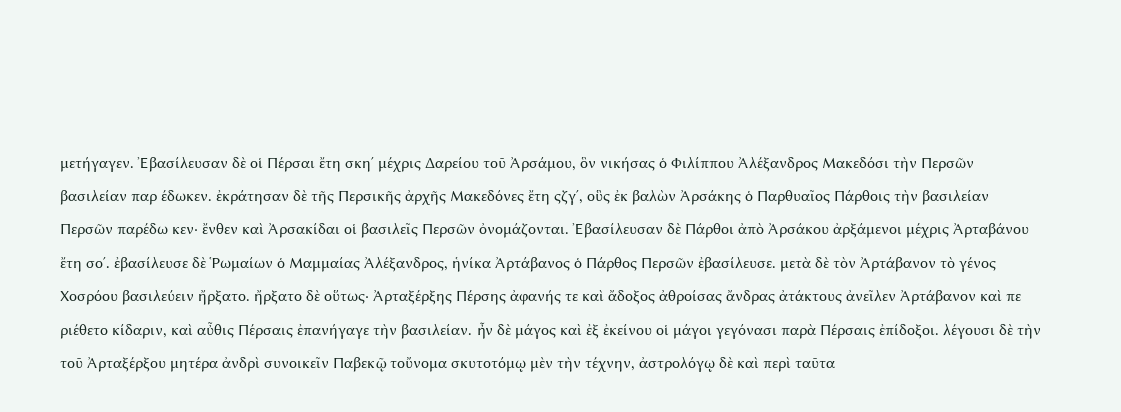μετήγαγεν. Ἐβασίλευσαν δὲ οἱ Πέρσαι ἔτη σκηʹ μέχρις Δαρείου τοῦ Ἀρσάμου, ὃν νικήσας ὁ Φιλίππου Ἀλέξανδρος Μακεδόσι τὴν Περσῶν βασιλείαν παρ έδωκεν. ἐκράτησαν δὲ τῆς Περσικῆς ἀρχῆς Μακεδόνες ἔτη ςζγʹ, οὓς ἐκ βαλὼν Ἀρσάκης ὁ Παρθυαῖος Πάρθοις τὴν βασιλείαν Περσῶν παρέδω κεν· ἔνθεν καὶ Ἀρσακίδαι οἱ βασιλεῖς Περσῶν ὀνομάζονται. Ἐβασίλευσαν δὲ Πάρθοι ἀπὸ Ἀρσάκου ἀρξάμενοι μέχρις Ἀρταβάνου ἔτη σοʹ. ἐβασίλευσε δὲ Ῥωμαίων ὁ Μαμμαίας Ἀλέξανδρος, ἡνίκα Ἀρτάβανος ὁ Πάρθος Περσῶν ἐβασίλευσε. μετὰ δὲ τὸν Ἀρτάβανον τὸ γένος Χοσρόου βασιλεύειν ἤρξατο. ἤρξατο δὲ οὕτως· Ἀρταξέρξης Πέρσης ἀφανής τε καὶ ἄδοξος ἀθροίσας ἄνδρας ἀτάκτους ἀνεῖλεν Ἀρτάβανον καὶ πε ριέθετο κίδαριν, καὶ αὖθις Πέρσαις ἐπανήγαγε τὴν βασιλείαν. ἦν δὲ μάγος καὶ ἐξ ἐκείνου οἱ μάγοι γεγόνασι παρὰ Πέρσαις ἐπίδοξοι. λέγουσι δὲ τὴν τοῦ Ἀρταξέρξου μητέρα ἀνδρὶ συνοικεῖν Παβεκῷ τοὔνομα σκυτοτόμῳ μὲν τὴν τέχνην, ἀστρολόγῳ δὲ καὶ περὶ ταῦτα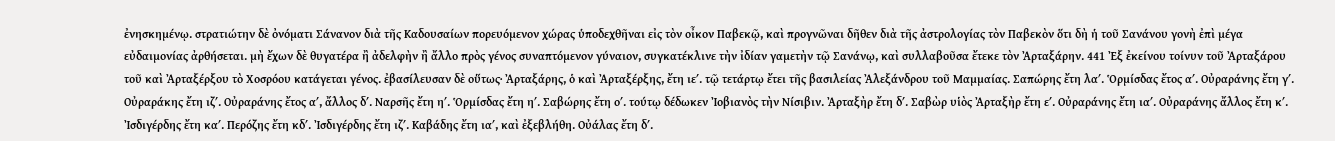ἐνησκημένῳ. στρατιώτην δὲ ὀνόματι Σάνανον διὰ τῆς Καδουσαίων πορευόμενον χώρας ὑποδεχθῆναι εἰς τὸν οἶκον Παβεκῷ, καὶ προγνῶναι δῆθεν διὰ τῆς ἀστρολογίας τὸν Παβεκὸν ὅτι δὴ ἡ τοῦ Σανάνου γονὴ ἐπὶ μέγα εὐδαιμονίας ἀρθήσεται. μὴ ἔχων δὲ θυγατέρα ἢ ἀδελφὴν ἢ ἄλλο πρὸς γένος συναπτόμενον γύναιον, συγκατέκλινε τὴν ἰδίαν γαμετὴν τῷ Σανάνῳ, καὶ συλλαβοῦσα ἔτεκε τὸν Ἀρταξάρην. 441 Ἐξ ἐκείνου τοίνυν τοῦ Ἀρταξάρου τοῦ καὶ Ἀρταξέρξου τὸ Χοσρόου κατάγεται γένος. ἐβασίλευσαν δὲ οὕτως· Ἀρταξάρης, ὁ καὶ Ἀρταξέρξης, ἔτη ιεʹ. τῷ τετάρτῳ ἔτει τῆς βασιλείας Ἀλεξάνδρου τοῦ Μαμμαίας. Σαπώρης ἔτη λαʹ. Ὁρμίσδας ἔτος αʹ. Οὐραράνης ἔτη γʹ. Οὐραράκης ἔτη ιζʹ. Οὐραράνης ἔτος αʹ, ἄλλος δʹ. Ναρσῆς ἔτη ηʹ. Ὁρμίσδας ἔτη ηʹ. Σαβώρης ἔτη οʹ. τούτῳ δέδωκεν Ἰοβιανὸς τὴν Νίσιβιν. Ἀρταξὴρ ἔτη δʹ. Σαβὼρ υἱὸς Ἀρταξὴρ ἔτη εʹ. Οὐραράνης ἔτη ιαʹ. Οὐραράνης ἄλλος ἔτη κʹ. Ἰσδιγέρδης ἔτη καʹ. Περόζης ἔτη κδʹ. Ἰσδιγέρδης ἔτη ιζʹ. Καβάδης ἔτη ιαʹ, καὶ ἐξεβλήθη. Οὐάλας ἔτη δʹ.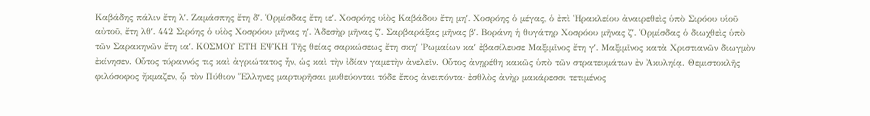Καβάδης πάλιν ἔτη λʹ. Ζαμάσπης ἔτη δʹ. Ὁρμίσδας ἔτη ιεʹ. Χοσρόης υἱὸς Καβάδου ἔτη μηʹ. Χοσρόης ὁ μέγας, ὁ ἐπὶ Ἡρακλείου ἀναιρεθεὶς ὑπὸ Σιρόου υἱοῦ αὐτοῦ, ἔτη λθʹ. 442 Σιρόης ὁ υἱὸς Χοσρόου μῆνας ηʹ. Ἀδεσὴρ μῆνας ζʹ. Σαρβαράξας μῆνας βʹ. Βοράνη ἡ θυγάτηρ Χοσρόου μῆνας ζʹ. Ὁρμίσδας ὁ διωχθεὶς ὑπὸ τῶν Σαρακηνῶν ἔτη ιαʹ. ΚΟΣΜΟΥ ΕΤΗ ΕΨΚΗ Τῆς θείας σαρκώσεως ἔτη σκηʹ Ῥωμαίων καʹ ἐβασίλευσε Μαξιμῖνος ἔτη γʹ. Μαξιμῖνος κατὰ Χριστιανῶν διωγμὸν ἐκίνησεν. Οὗτος τύραννός τις καὶ ἀγριώτατος ἦν, ὡς καὶ τὴν ἰδίαν γαμετὴν ἀνελεῖν. Οὗτος ἀνῃρέθη κακῶς ὑπὸ τῶν στρατευμάτων ἐν Ἀκυληίᾳ. Θεμιστοκλῆς φιλόσοφος ἤκμαζεν, ᾧ τὸν Πύθιον Ἕλληνες μαρτυρῆσαι μυθεύονται τόδε ἔπος ἀνειπόντα· ἐσθλὸς ἀνὴρ μακάρεσσι τετιμένος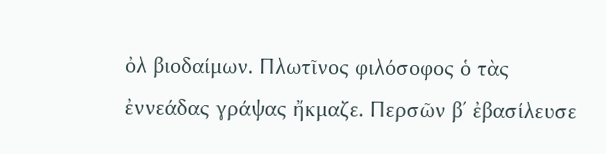ὀλ βιοδαίμων. Πλωτῖνος φιλόσοφος ὁ τὰς ἐννεάδας γράψας ἤκμαζε. Περσῶν βʹ ἐβασίλευσε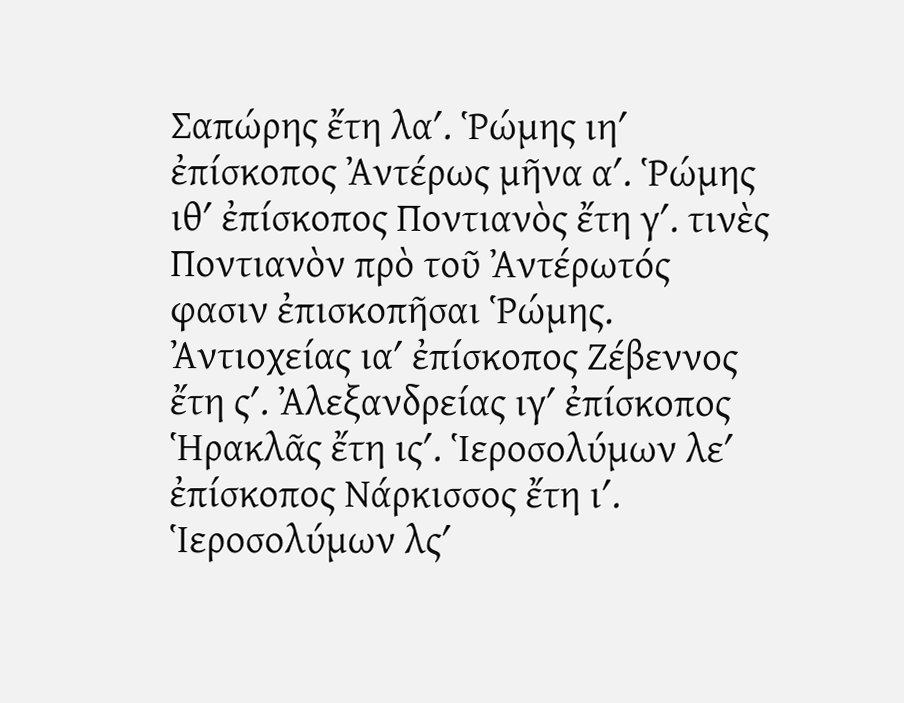Σαπώρης ἔτη λαʹ. Ῥώμης ιηʹ ἐπίσκοπος Ἀντέρως μῆνα αʹ. Ῥώμης ιθʹ ἐπίσκοπος Ποντιανὸς ἔτη γʹ. τινὲς Ποντιανὸν πρὸ τοῦ Ἀντέρωτός φασιν ἐπισκοπῆσαι Ῥώμης. Ἀντιοχείας ιαʹ ἐπίσκοπος Ζέβεννος ἔτη ςʹ. Ἀλεξανδρείας ιγʹ ἐπίσκοπος Ἡρακλᾶς ἔτη ιςʹ. Ἱεροσολύμων λεʹ ἐπίσκοπος Νάρκισσος ἔτη ιʹ. Ἱεροσολύμων λςʹ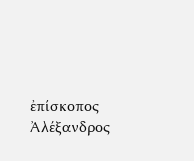ἐπίσκοπος Ἀλέξανδρος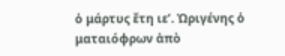ὁ μάρτυς ἔτη ιεʹ. Ὠριγένης ὁ ματαιόφρων ἀπὸ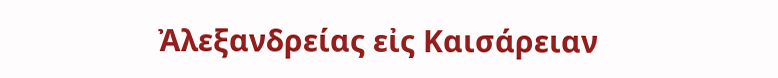Ἀλεξανδρείας εἰς Καισάρειαν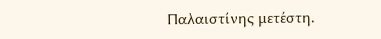Παλαιστίνης μετέστη.